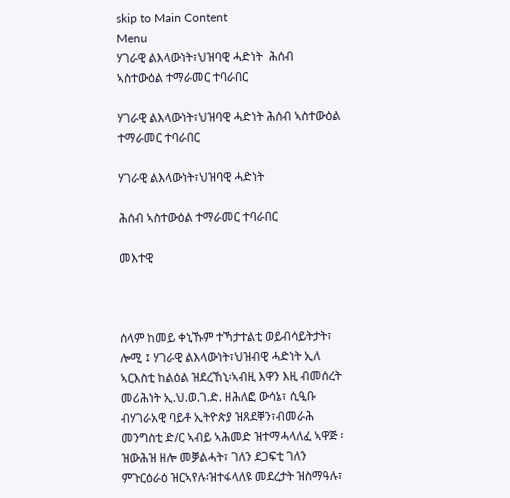skip to Main Content
Menu
ሃገራዊ ልእላውነት፣ህዝባዊ ሓድነት  ሕሰብ ኣስተውዕል ተማራመር ተባራበር

ሃገራዊ ልእላውነት፣ህዝባዊ ሓድነት ሕሰብ ኣስተውዕል ተማራመር ተባራበር

ሃገራዊ ልእላውነት፣ህዝባዊ ሓድነት

ሕሰብ ኣስተውዕል ተማራመር ተባራበር

መእተዊ



ሰላም ከመይ ቀኒኹም ተኻታተልቲ ወይብሳይትታት፣ ሎሚ ፤ ሃገራዊ ልእላውነት፣ህዝብዊ ሓድነት ኢለ ኣርእስቲ ከልዕል ዝደረኸኒ፡ኣብዚ እዋን እዚ ብመሰረት መሪሕነት ኢ.ህ.ወ.ገ.ድ. ዘሕለፎ ውሳኔ፣ ሲዒቡ ብሃገራአዊ ባይቶ ኢትዮጵያ ዝጸደቐን፣ብመራሕ መንግስቲ ድ/ር ኣብይ ኣሕመድ ዝተማሓላለፈ ኣዋጅ ፡ ዝውሕዝ ዘሎ መቓልሓት፣ ገለን ደጋፍቲ ገለን ምጉርዕራዕ ዝርኣየሉ፡ዝተፋላለዩ መደረታት ዝስማዓሉ፣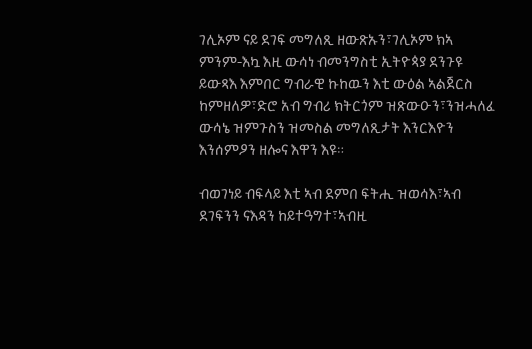ገሊኦም ናይ ደገፍ መግለጺ ዘውጽኡን፣ገሊኦም ክኣ ምንም-እኳ እዚ ውሳነ ብመንግስቲ ኢትዮጳያ ደንጉዩ ይውጻእ እምበር ግብራዊ ኩከዉን እቲ ውዕል ኣልጀርስ ከምዘለዎ፣ድሮ አብ ግብሪ ክትርጎም ዝጽውዑን፣ንዝሓለፈ ውሳኔ ዝምጉስን ዝመስል መግለጺታት እንርእዮን እንሰምዖን ዘሎና እዋን እዩ።

ብወገነይ ብፍላይ እቲ ኣብ ደምበ ፍትሒ ዝወሳእ፣ኣብ ደገፍንን ናእዳን ከይተዓግተ፣ኣብዚ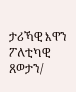ታሪኻዊ እዋን ፖለቲካዊ ጸወታን/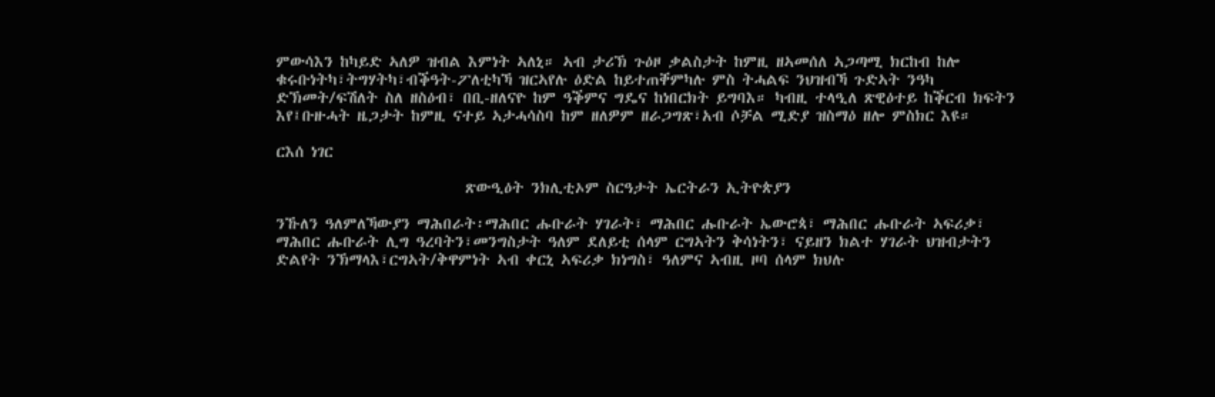ምውሳእን ከካይድ ኣለዎ ዝብል እምነት ኣለኒ። ኣብ ታሪኽ ጉዕዞ ቃልስታት ከምዚ ዘኣመሰለ ኣጋጣሚ ክርከብ ከሎ ቁሩቡነትካ፣ትግሃትካ፣ብቕዓት-ፖለቲካኻ ዝርኣየሉ ዕድል ከይተጠቐምካሉ ምስ ትሓልፍ ንህዝብኻ ጉድኣት ንዓካ ድኽመት/ፍሽለት ስለ ዘስዕብ፣ በቢ-ዘለናዮ ከም ዓቕምና ግዴና ከነበርክት ይግባእ። ካብዚ ተላዒለ ጽዊዕተይ ከቕርብ ክፍትን እየ፤ቡዙሓት ዜጋታት ከምዚ ናተይ ኣታሓሳስባ ከም ዘለዎም ዘራጋግጽ፣አብ ሶቻል ሚድያ ዝስማዕ ዘሎ ምስክር እዩ።

ርእሰ ነገር

                           ጽውዒዕት ንክሊቲኦም ስርዓታት ኤርትራን ኢትዮጵያን

ንኹለን ዓለምለኻውያን ማሕበራት፡ማሕበር ሑቡራት ሃገራት፣ ማሕበር ሑቡራት ኤውሮጳ፣ ማሕበር ሑቡራት ኣፍሪቃ፣ ማሕበር ሑቡራት ሊግ ዓረባትን፣መንግስታት ዓለም ደለይቲ ሰላም ርግኣትን ቅሳነትን፣ ናይዘን ክልተ ሃገራት ህዝብታትን ድልየት ንኽማላእ፣ርግኣት/ቅዋምነት ኣብ ቀርኒ ኣፍሪቃ ክነግስ፣ ዓለምና ኣብዚ ዞባ ሰላም ክህሉ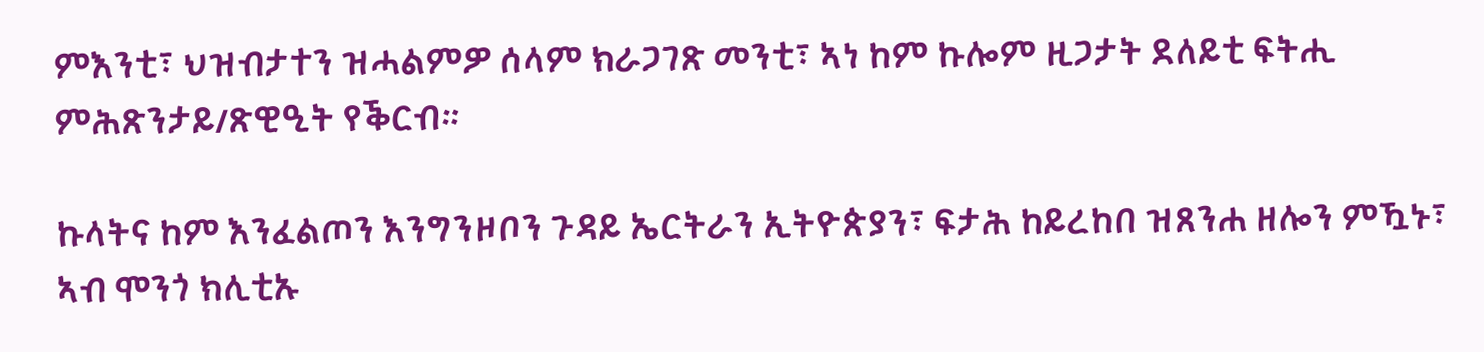ምእንቲ፣ ህዝብታተን ዝሓልምዎ ሰላም ክራጋገጽ መንቲ፣ ኣነ ከም ኩሎም ዚጋታት ደለይቲ ፍትሒ ምሕጽንታይ/ጽዊዒት የቕርብ።

ኩላትና ከም እንፈልጦን እንግንዞቦን ጉዳይ ኤርትራን ኢትዮጵያን፣ ፍታሕ ከይረከበ ዝጸንሐ ዘሎን ምዃኑ፣ ኣብ ሞንጎ ክሊቲኡ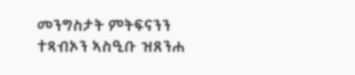መንግስታት ምትፍናንን ተጻብኦን ኣስዒቡ ዝጸንሐ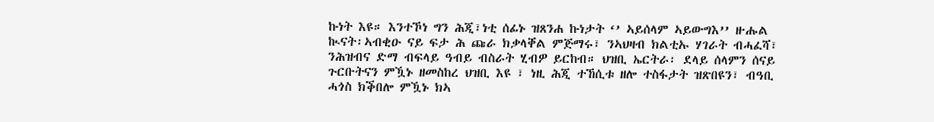ኩነት እዩ። እንተኾነ ግን ሕጂ፣ነቲ ሰፊኑ ዝጸንሐ ኩነታት ‘’ ኣይሰላም ኣይውግእ’’ ዙሑል ኲናት፡ኣብቂዑ ናይ ፍታ ሕ ጩራ ክቃላቐል ምጅማሩ፣ ንኣህዛብ ክልቲኡ ሃገራት ብሓፈሻ፣ ንሕዝብና ድማ ብፍላይ ዓብይ ብስራት ሂብዎ ይርከብ። ህዝቢ ኤርትራ፡ ደላይ ሰላምን ሰናይ ጉርቡትናን ምዃኑ ዘመስከረ ህዝቢ እዩ ፣ ነዚ ሕጂ ተኸሲቱ ዘሎ ተስፋታት ዝጽበዩን፣ ብዓቢ ሓጎስ ክቕበሎ ምዃኑ ክኣ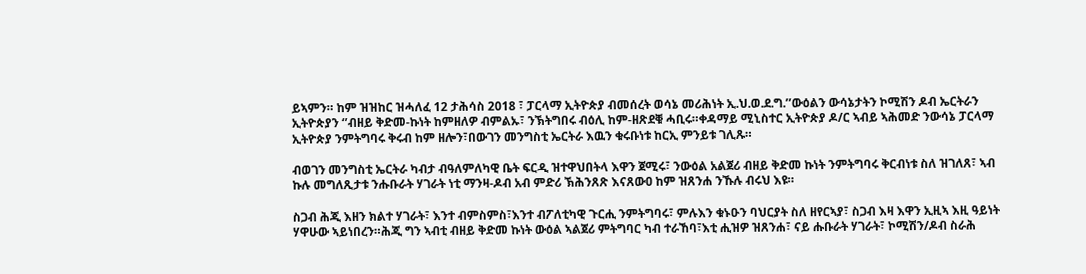ይኣምን። ከም ዝዝከር ዝሓለፈ 12 ታሕሳስ 2018 ፣ ፓርላማ ኢትዮጵያ ብመሰረት ወሳኔ መሪሕነት ኢ.ህ.ወ.ደ.ግ.’’ውዕልን ውሳኔታትን ኮሚሽን ዶብ ኤርትራን ኢትዮጵያን ‘’ብዘይ ቅድመ-ኩነት ከምዘለዎ ብምልኡ፣ ንኽትግበሩ ብዕሊ ከም-ዘጽደቑ ሓቢሩ።ቀዳማይ ሚኒስተር ኢትዮጵያ ዶ/ር ኣብይ ኣሕመድ ንውሳኔ ፓርላማ ኢትዮጵያ ንምትግባሩ ቅሩብ ከም ዘሎን፣በውገን መንግስቲ ኤርትራ እዉን ቁሩቡነቱ ከርኢ ምንይቱ ገሊጹ።

ብወገን መንግስቲ ኤርትራ ካብታ ብዓለምለካዊ ቤት ፍርዲ ዝተዋህበትላ እዋን ጀሚሩ፣ ንውዕል አልጀሪ ብዘይ ቅድመ ኩነት ንምትግባሩ ቅርብነቱ ስለ ዝገለጸ፣ ኣብ ኩሉ መግለጺታቱ ንሑቡራት ሃገራት ነቲ ማንዛ-ዶብ አብ ምድሪ ኽሕንጸጽ እናጸውዐ ከም ዝጸንሐ ንኹሉ ብሩህ እዩ።

ስጋብ ሕጂ እዘን ክልተ ሃገራት፣ እንተ ብምስምስ፣እንተ ብፖለቲካዊ ጉርሒ ንምትግባሩ፣ ምሉእን ቁኑዑን ባህርያት ስለ ዘየርኣያ፣ ስጋብ እዛ እዋን ኢዚኣ እዚ ዓይነት ሃዋሁው ኣይነበረን።ሕጂ ግን ኣብቲ ብዘይ ቅድመ ኩነት ውዕል ኣልጀሪ ምትግባር ካብ ተራኸባ፣እቲ ሒዝዎ ዝጸንሐ፣ ናይ ሑቡራት ሃገራት፣ ኮሚሽን/ዶብ ስራሕ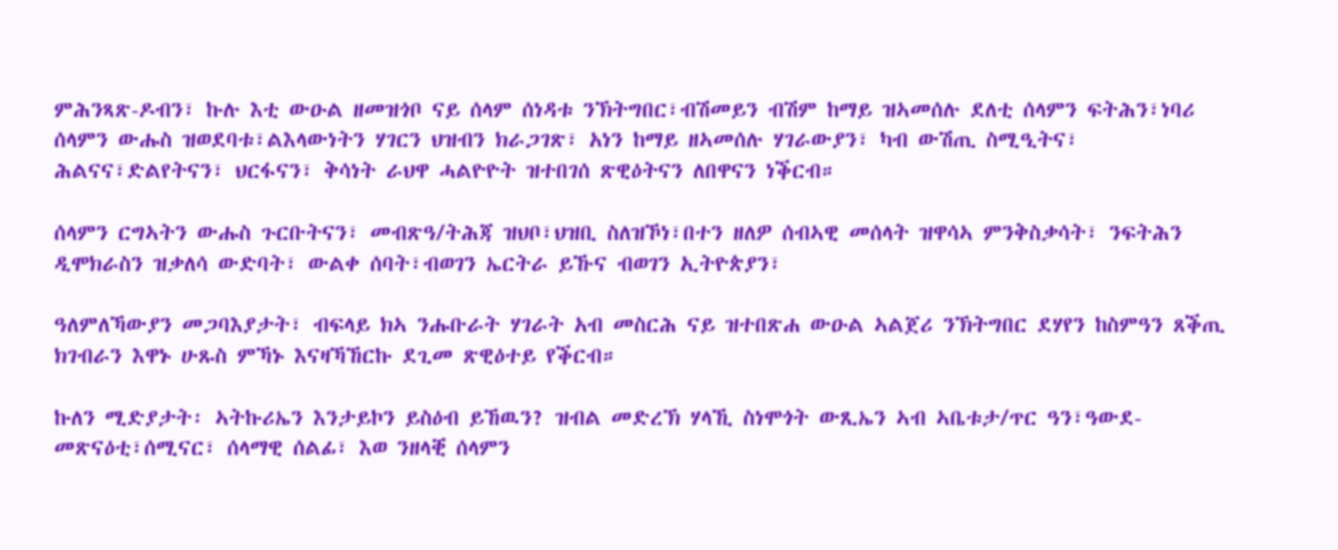ምሕንጻጽ-ዶብን፣ ኩሉ እቲ ውዑል ዘመዝጎቦ ናይ ሰላም ሰነዳቱ ንኽትግበር፣ብሽመይን ብሽም ከማይ ዝኣመሰሉ ደለቲ ሰላምን ፍትሕን፣ነባሪ ሰላምን ውሑስ ዝወደባቱ፣ልእላውነትን ሃገርን ህዝብን ክራጋገጽ፣ አነን ከማይ ዘኣመሰሉ ሃገራውያን፣ ካብ ውሽጢ ስሚዒትና፣ ሕልናና፣ድልየትናን፣ ህርፋናን፣ ቅሳነት ራህዋ ሓልዮዮት ዝተበገሰ ጽዊዕትናን ለበዋናን ነቕርብ።

ሰላምን ርግኣትን ውሑስ ጉርቡትናን፣ መብጽዓ/ትሕጃ ዝህቦ፣ህዝቢ ስለዝኾነ፣በተን ዘለዎ ሰብኣዊ መሰላት ዝዋሳኣ ምንቅስቃሳት፣ ንፍትሕን ዲሞክራስን ዝቃለሳ ውድባት፣ ውልቀ ሰባት፣ብወገን ኤርትራ ይኹና ብወገን ኢትዮጵያን፣

ዓለምለኻውያን መጋባእያታት፣ ብፍላይ ክኣ ንሑቡራት ሃገራት አብ መስርሕ ናይ ዝተበጽሐ ውዑል ኣልጀሪ ንኽትግበር ደሃየን ከስምዓን ጸቕጢ ክገብራን እዋኑ ሁጹስ ምኻኑ እናዛኻኸርኩ ደጊመ ጽዊዕተይ የቕርብ።

ኩለን ሚድያታት፡ ኣትኩሪኤን እንታይኮን ይስዕብ ይኸዉን? ዝብል መድረኽ ሃላኺ ስነሞጎት ውጺኤን ኣብ ኣቤቱታ/ጥር ዓን፣ዓውደ-መጽናዕቲ፣ሰሚናር፣ ሰላማዊ ሰልፊ፣ እወ ንዘላቒ ሰላምን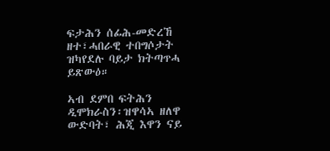ፍታሕን ሰፊሕ-መድረኸ ዘተ፣ሓበራዊ ተበግሶታት ዝካየደሉ ባይታ ክትጣጥሓ ይጽውዕ።

ኣብ ደምበ ፍትሕን ዲሞክራስን፡ዝዋሳኣ ዘለዋ ውድባት፣ ሕጂ እዋን ናይ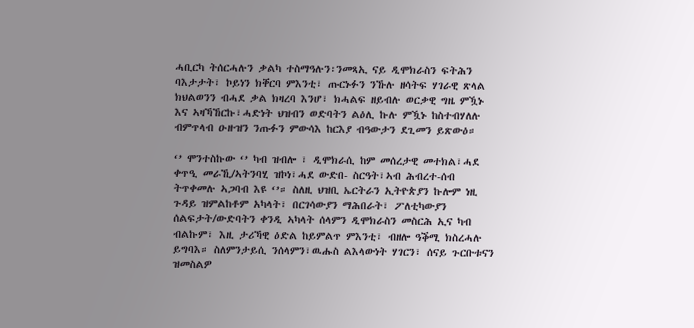ሓቢርካ ትሰርሓሉን ቃልካ ተስማዓሉን፡ንመጻኢ ናይ ዲሞክራስን ፍትሕን ባእታታት፣ ኮይነን ክቐርባ ምእንቲ፣ ጡርኑፉን ንኹሉ ዘሳትፍ ሃገራዊ ጽላል ክህልወንን ብሓደ ቃል ክዛረባ እንሆ፣ ክሓልፍ ዘይብሉ ወርቃዊ ግዜ ምዃኑ እና ኣዛኻኸርኩ፣ሓድነት ህዝብን ወድባትን ልዕሊ ኩሉ ምዃኑ ከስተብሃለሉ ብምጥላብ ዑዙዝን ንጡፉን ምውሳእ ከርእያ ብዓውታን ደጊመን ይጽውዕ።

‘’ ሞንተስኩው ‘’ ካብ ዝብሎ ፣ ዲሞክራሲ ከም መሰረታዊ መተክል፣ሓደ ቀጥዒ መራኺ/ኣትንባሂ ዝኮነ፣ሓደ ውድበ- ስርዓት፣ኣብ ሕብረተ-ሰብ ትጥቀመሉ ኣጋባብ እዩ ‘’። ስለዚ ህዝቢ ኤርትራን ኢትዮጵያን ኩሎም ነዚ ጉዳይ ዝምልከቶም አካላት፣ በርገሳውያን ማሕበራት፣ ፖለቲካውያን ሰልፍታት/ውድባትን ቀንዲ ኣካላት ሰላምን ዲሞክራስን መስርሕ ኢና ካብ ብልኩም፣ እዚ ታሪኻዊ ዕድል ከይምልጥ ምእንቲ፣ ብዘሎ ዓቕሚ ክስረሓሉ ይግባእ። ስለምንታይሲ ንሰላምን፣ዉሑስ ልእላውነት ሃገርን፣ ሰናይ ጉርቡቱናን ዝመስልዎ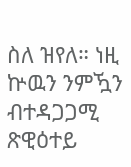ስለ ዝየለ። ነዚ ኵዉን ንምዃን ብተዳጋጋሚ ጽዊዕተይ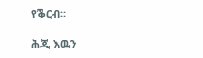የቕርብ።

ሕጂ እዉን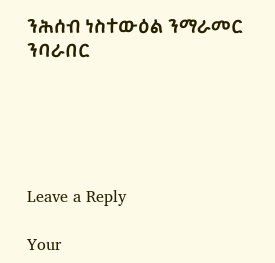ንሕሰብ ነስተውዕል ንማራመር ንባራበር





Leave a Reply

Your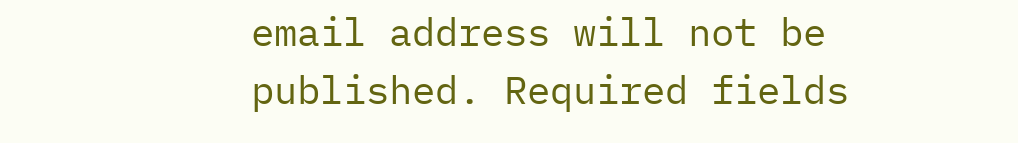email address will not be published. Required fields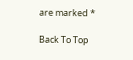are marked *

Back To Top